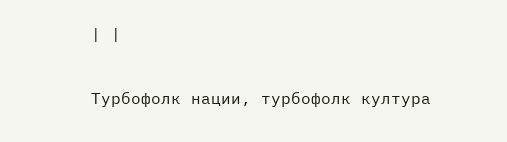| |

Турбофолк нации, турбофолк култура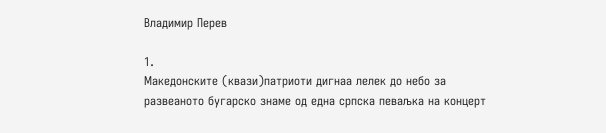Владимир Перев

1.
Македонските (квази)патриоти дигнаа лелек до небо за развеаното бугарско знаме од една српска певаљка на концерт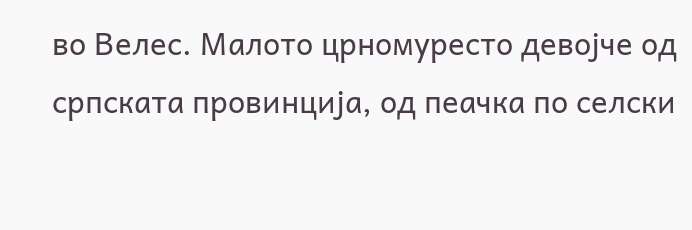во Велес. Малото црномуресто девојче од српската провинција, од пеачка по селски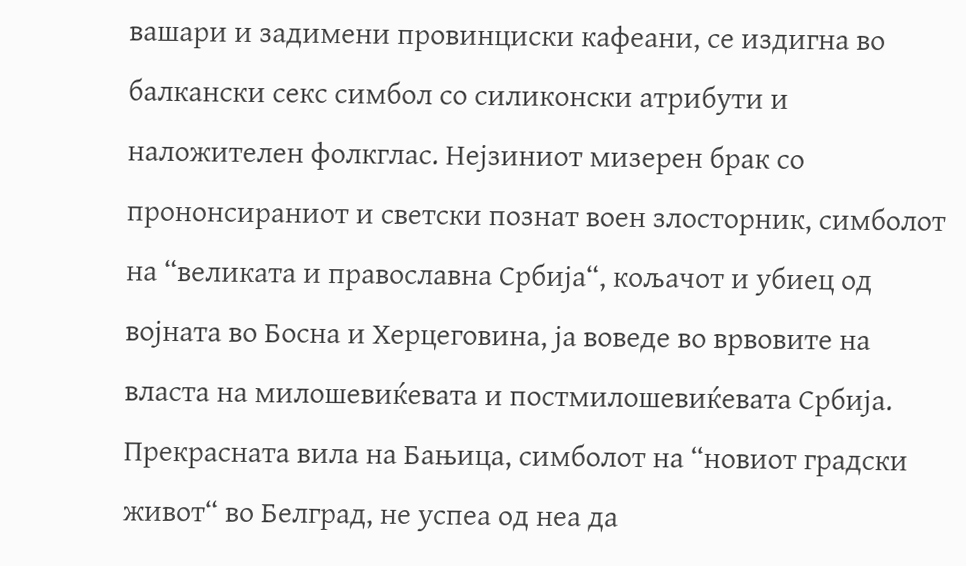вашари и задимени провинциски кафеани, се издигна во балкански секс симбол со силиконски атрибути и наложителен фолкглас. Нејзиниот мизерен брак со прононсираниот и светски познат воен злосторник, симболот на “великата и православна Србија“, кољачот и убиец од војната во Босна и Херцеговина, ја воведе во врвовите на власта на милошевиќевата и постмилошевиќевата Србија. Прекрасната вила на Бањица, симболот на “новиот градски живот“ во Белград, не успеа од неа да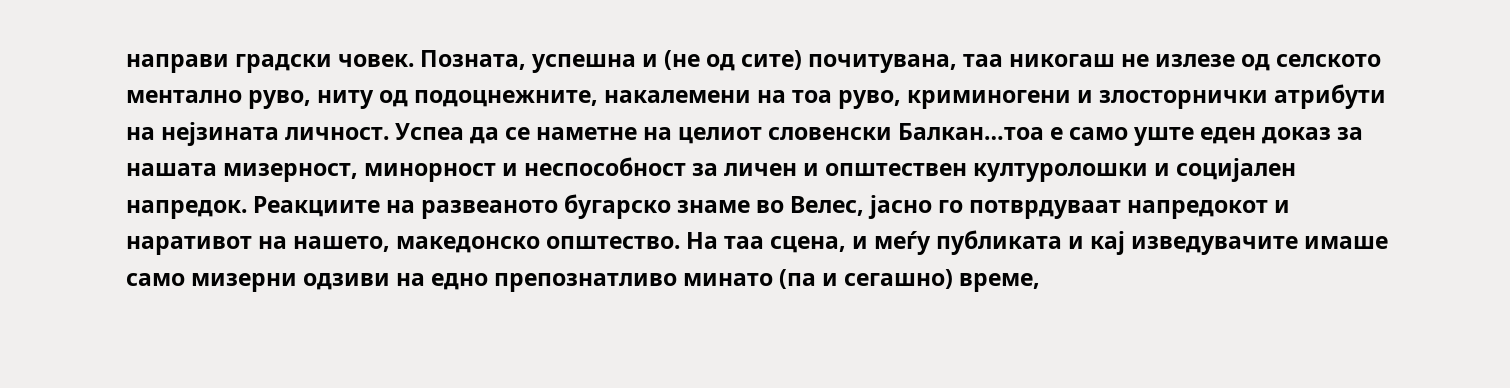направи градски човек. Позната, успешна и (не од сите) почитувана, таа никогаш не излезе од селското ментално руво, ниту од подоцнежните, накалемени на тоа руво, криминогени и злосторнички атрибути на нејзината личност. Успеа да се наметне на целиот словенски Балкан…тоа е само уште еден доказ за нашата мизерност, минорност и неспособност за личен и општествен културолошки и социјален напредок. Реакциите на развеаното бугарско знаме во Велес, јасно го потврдуваат напредокот и наративот на нашето, македонско општество. На таа сцена, и меѓу публиката и кај изведувачите имаше само мизерни одзиви на едно препознатливо минато (па и сегашно) време,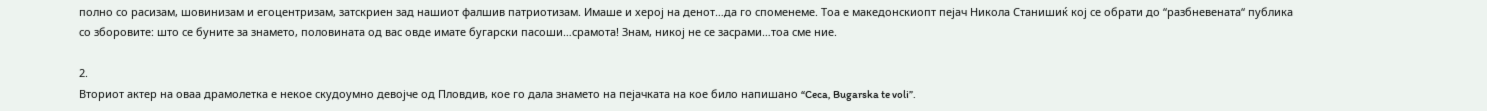полно со расизам, шовинизам и егоцентризам, затскриен зад нашиот фалшив патриотизам. Имаше и херој на денот…да го споменеме. Тоа е македонскиопт пејач Никола Станишиќ кој се обрати до “разбневената“ публика со зборовите: што се буните за знамето, половината од вас овде имате бугарски пасоши…срамота! Знам, никој не се засрами…тоа сме ние.

2.
Вториот актер на оваа драмолетка е некое скудоумно девојче од Пловдив, кое го дала знамето на пејачката на кое било напишано “Ceca, Bugarska te voli”.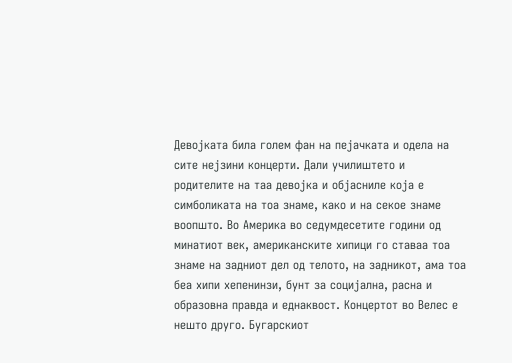Девојката била голем фан на пејачката и одела на сите нејзини концерти. Дали училиштето и родителите на таа девојка и објасниле која е симболиката на тоа знаме, како и на секое знаме воопшто. Во Америка во седумдесетите години од минатиот век, американските хипици го ставаа тоа знаме на задниот дел од телото, на задникот, ама тоа беа хипи хепенинзи, бунт за социјална, расна и образовна правда и еднаквост. Концертот во Велес е нешто друго. Бугарскиот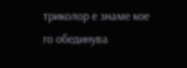триколор е знаме кое го обединува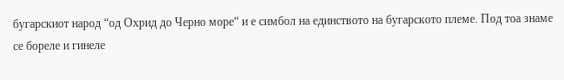бугарскиот народ “од Охрид до Черно море“ и е симбол на единството на бугарското племе. Под тоа знаме се бореле и гинеле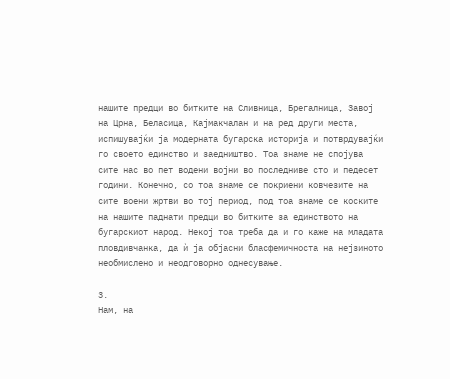нашите предци во битките на Сливница, Брегалница, Завој на Црна, Беласица, Кајмакчалан и на ред други места, испишувајќи ја модерната бугарска историја и потврдувајќи го своето единство и заедништво. Тоа знаме не спојува сите нас во пет водени војни во последниве сто и педесет години. Конечно, со тоа знаме се покриени ковчезите на сите воени жртви во тој период, под тоа знаме се коските на нашите паднати предци во битките за единството на бугарскиот народ. Некој тоа треба да и го каже на младата пловдивчанка, да ѝ ја објасни бласфемичноста на нејзиното необмислено и неодговорно однесување.

3.
Нам, на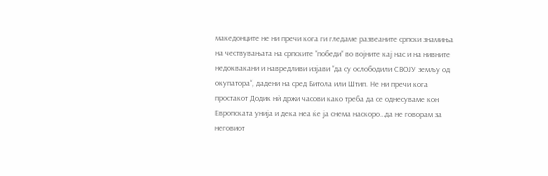македонците не ни пречи кога ги гледаме развеаните српски знамиња на чествувањата на српските “победи“ во војните кај нас и на нивните недоквакани и навредливи изјави “да су ослободили СВОЈУ земљу од окупатора“, дадени на сред Битола или Штип. Не ни пречи кога простакот Додик нѝ држи часови како треба да се однесуваме кон Европската унија и дека неа ќе ја снема наскоро…да не говорам за неговиот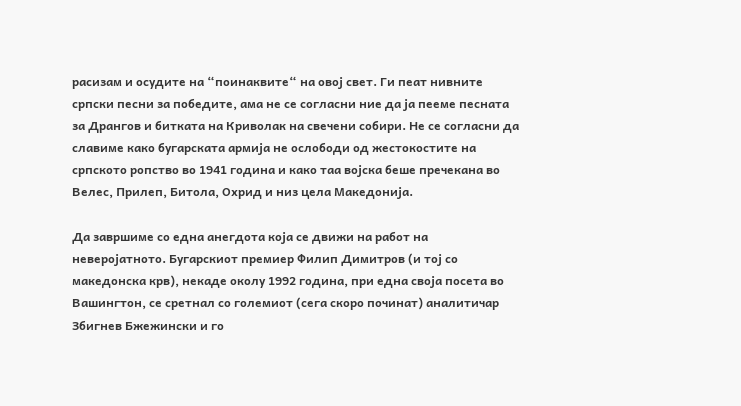расизам и осудите на “поинаквите“ на овој свет. Ги пеат нивните српски песни за победите, ама не се согласни ние да ја пееме песната за Дрангов и битката на Криволак на свечени собири. Не се согласни да славиме како бугарската армија не ослободи од жестокостите на српското ропство во 1941 година и како таа војска беше пречекана во Велес, Прилеп, Битола, Охрид и низ цела Македонија.

Да завршиме со една анегдота која се движи на работ на неверојатното. Бугарскиот премиер Филип Димитров (и тој со македонска крв), некаде околу 1992 година, при една своја посета во Вашингтон, се сретнал со големиот (сега скоро починат) аналитичар Збигнев Бжежински и го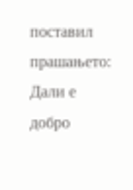поставил прашањето: Дали е добро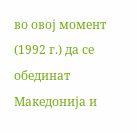во овој момент (1992 г.) да се обединат Македонија и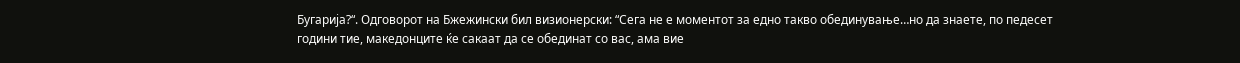Бугарија?“. Одговорот на Бжежински бил визионерски: “Сега не е моментот за едно такво обединување…но да знаете, по педесет години тие, македонците ќе сакаат да се обединат со вас, ама вие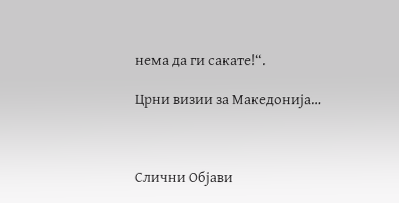нема да ги сакате!“.

Црни визии за Македонија…



Слични Објави